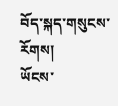བོད་སྐད་གསུངས་རོགས།
ཡོངས་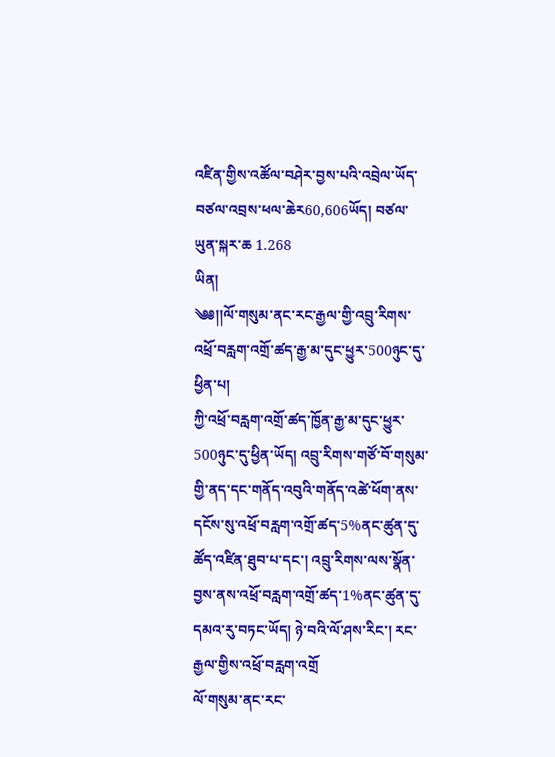འཛིན་གྱིས་འཚོལ་བཤེར་བྱས་པའི་འབྲེལ་ཡོད་བཙལ་འབྲས་ཕལ་ཆེར60,606ཡོད། བཙལ་ཡུན་སྐར་ཆ 1.268
ཡིན།
༄༅།།ལོ་གསུམ་ནང་རང་རྒྱལ་གྱི་འབྲུ་རིགས་འཕྲོ་བརླག་འགྲོ་ཚད་རྒྱ་མ་དུང་ཕྱུར་500ཉུང་དུ་ཕྱིན་པ།
ཀྱི་འཕྲོ་བརླག་འགྲོ་ཚད་ཁྱོན་རྒྱ་མ་དུང་ཕྱུར་500ཉུང་དུ་ཕྱིན་ཡོད། འབྲུ་རིགས་གཙོ་བོ་གསུམ་གྱི་ནད་དང་གནོད་འབུའི་གནོད་འཚེ་ཕོག་ནས་དངོས་སུ་འཕྲོ་བརླག་འགྲོ་ཚད་5%ནང་ཚུན་དུ་ཚོད་འཛིན་ཐུབ་པ་དང་། འབྲུ་རིགས་ལས་སྣོན་བྱས་ནས་འཕྲོ་བརླག་འགྲོ་ཚད་1%ནང་ཚུན་དུ་དམའ་རུ་བཏང་ཡོད། ཉེ་བའི་ལོ་ཤས་རིང་། རང་རྒྱལ་གྱིས་འཕྲོ་བརླག་འགྲོ
ལོ་གསུམ་ནང་རང་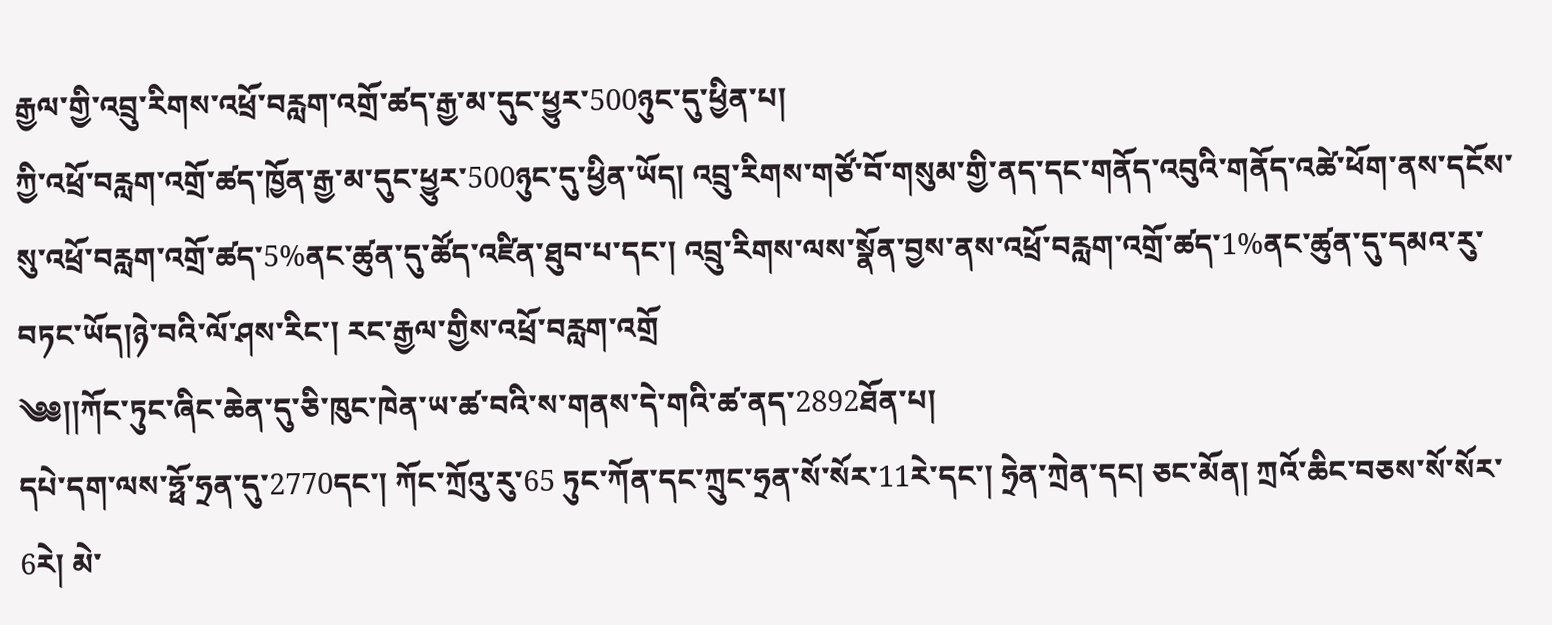རྒྱལ་གྱི་འབྲུ་རིགས་འཕྲོ་བརླག་འགྲོ་ཚད་རྒྱ་མ་དུང་ཕྱུར་500ཉུང་དུ་ཕྱིན་པ།
ཀྱི་འཕྲོ་བརླག་འགྲོ་ཚད་ཁྱོན་རྒྱ་མ་དུང་ཕྱུར་500ཉུང་དུ་ཕྱིན་ཡོད། འབྲུ་རིགས་གཙོ་བོ་གསུམ་གྱི་ནད་དང་གནོད་འབུའི་གནོད་འཚེ་ཕོག་ནས་དངོས་སུ་འཕྲོ་བརླག་འགྲོ་ཚད་5%ནང་ཚུན་དུ་ཚོད་འཛིན་ཐུབ་པ་དང་། འབྲུ་རིགས་ལས་སྣོན་བྱས་ནས་འཕྲོ་བརླག་འགྲོ་ཚད་1%ནང་ཚུན་དུ་དམའ་རུ་བཏང་ཡོད།ཉེ་བའི་ལོ་ཤས་རིང་། རང་རྒྱལ་གྱིས་འཕྲོ་བརླག་འགྲོ
༄༅།།ཀོང་ཏུང་ཞིང་ཆེན་དུ་ཅི་ཁུང་ཁེན་ཡ་ཚ་བའི་ས་གནས་དེ་གའི་ཚ་ནད་2892ཐོན་པ།
དཔེ་དག་ལས་ཧྥོ་ཧྲན་དུ་2770དང་། ཀོང་ཀྲོའུ་རུ་65 ཏུང་ཀོན་དང་ཀྲུང་ཧྲན་སོ་སོར་11རེ་དང་། ཧྲེན་ཀྲེན་དང། ཅང་མོན། ཀྲའོ་ཆིང་བཅས་སོ་སོར་6རེ། མེ་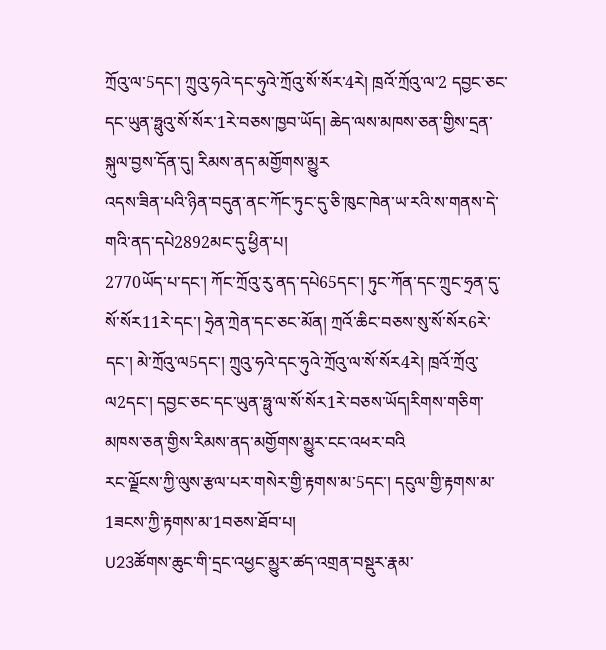ཀྲོའུ་ལ་5དང་། ཀྲུའུ་ཧའེ་དང་ཧུའེ་ཀྲོའུ་སོ་སོར་4རེ། ཁྲའོ་ཀྲོའུ་ལ་2 དབྱང་ཅང་དང་ཡུན་ཧྥུའུ་སོ་སོར་1རེ་བཅས་ཁྱབ་ཡོད། ཆེད་ལས་མཁས་ཅན་གྱིས་དྲན་སྐུལ་བྱས་དོན་དུ། རིམས་ནད་མགྱོགས་མྱུར
འདས་ཟིན་པའི་ཉིན་བདུན་ནང་ཀོང་ཏུང་དུ་ཅི་ཁུང་ཁེན་ཡ་རའི་ས་གནས་དེ་གའི་ནད་དཔེ2892མང་དུ་ཕྱིན་པ།
2770ཡོད་པ་དང་། ཀོང་ཀྲོའུ་རུ་ནད་དཔེ65དང་། ཏུང་ཀོན་དང་ཀྲུང་ཧྲན་དུ་སོ་སོར11རེ་དང་། ཧྲེན་ཀྲེན་དང་ཅང་མོན། ཀྲའོ་ཆིང་བཅས་སུ་སོ་སོར6རེ་དང་། མེ་ཀྲོའུ་ལ5དང་། ཀྲུའུ་ཧའེ་དང་ཧུའེ་ཀྲོའུ་ལ་སོ་སོར4རེ། ཁྲའོ་ཀྲོའུ་ལ2དང་། དབྱང་ཅང་དང་ཡུན་ཧྥུ་ལ་སོ་སོར1རེ་བཅས་ཡོད།རིགས་གཅིག་མཁས་ཅན་གྱིས་རིམས་ནད་མགྱོགས་མྱུར་ངང་འཕར་བའི
རང་ལྗོངས་ཀྱི་ལུས་རྩལ་པར་གསེར་གྱི་རྟགས་མ་5དང་། དངུལ་གྱི་རྟགས་མ་1ཟངས་ཀྱི་རྟགས་མ་1བཅས་ཐོབ་པ།
U23ཚོགས་ཆུང་གི་དྲང་འཕྱང་མྱུར་ཚད་འགྲན་བསྡུར་རྣམ་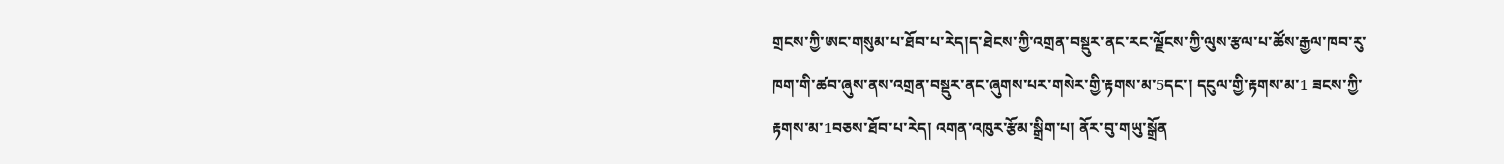གྲངས་ཀྱི་ཨང་གསུམ་པ་ཐོབ་པ་རེད།ད་ཐེངས་ཀྱི་འགྲན་བསྡུར་ནང་རང་ལྗོངས་ཀྱི་ལུས་རྩལ་པ་ཚོས་རྒྱལ་ཁབ་རུ་ཁག་གི་ཚབ་ཞུས་ནས་འགྲན་བསྡུར་ནང་ཞུགས་པར་གསེར་གྱི་རྟགས་མ་5དང་། དངུལ་གྱི་རྟགས་མ་1 ཟངས་ཀྱི་རྟགས་མ་1བཅས་ཐོབ་པ་རེད། འགན་འཁུར་རྩོམ་སྒྲིག་པ། ནོར་བུ་གཡུ་སྒྲོན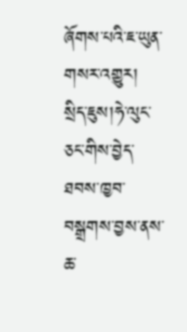ཞོགས་པའི་ཇ་ཡུན་གསར་འགྱུར།
སྲིད་ཇུས།ཧེ་ལུང་ཅང་གིས་བྱེད་ཐབས་ཁྱབ་བསྒྲགས་བྱས་ནས་ཆ་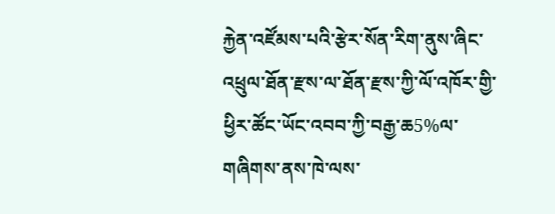རྐྱེན་འཛོམས་པའི་རྩེར་སོན་རིག་ནུས་ཞིང་འཕྲུལ་ཐོན་རྫས་ལ་ཐོན་རྫས་ཀྱི་ལོ་འཁོར་གྱི་ཕྱིར་ཚོང་ཡོང་འབབ་ཀྱི་བརྒྱ་ཆ5%ལ་གཞིགས་ནས་ཁེ་ལས་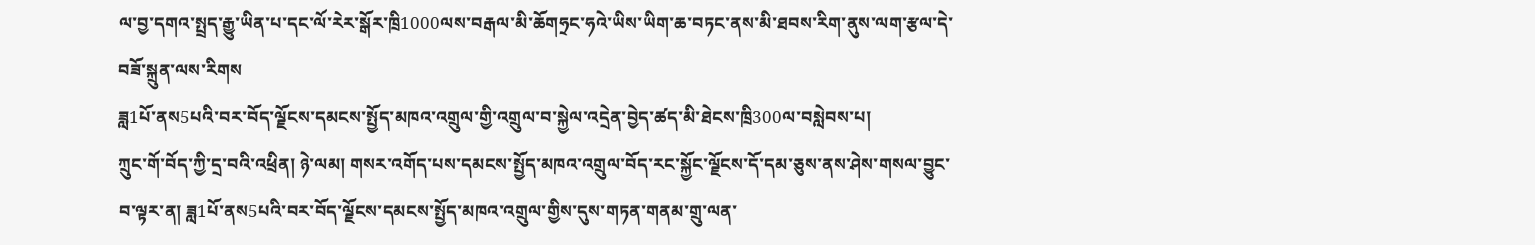ལ་བྱ་དགའ་སྤྲད་རྒྱུ་ཡིན་པ་དང་ལོ་རེར་སྒོར་ཁྲི1000ལས་བརྒལ་མི་ཆོགཧྲང་ཧའེ་ཡིས་ཡིག་ཆ་བཏང་ནས་མི་ཐབས་རིག་ནུས་ལག་རྩལ་དེ་བཟོ་སྐྲུན་ལས་རིགས
ཟླ1པོ་ནས5པའི་བར་བོད་ལྗོངས་དམངས་སྤྱོད་མཁའ་འགྲུལ་གྱི་འགྲུལ་བ་སྐྱེལ་འདྲེན་བྱེད་ཚད་མི་ཐེངས་ཁྲི300ལ་བསླེབས་པ།
ཀྲུང་གོ་བོད་ཀྱི་དྲ་བའི་འཕྲིན། ཉེ་ལམ། གསར་འགོད་པས་དམངས་སྤྱོད་མཁའ་འགྲུལ་བོད་རང་སྐྱོང་ལྗོངས་དོ་དམ་ཅུས་ནས་ཤེས་གསལ་བྱུང་བ་ལྟར་ན། ཟླ1པོ་ནས5པའི་བར་བོད་ལྗོངས་དམངས་སྤྱོད་མཁའ་འགྲུལ་གྱིས་དུས་གཏན་གནམ་གྲུ་ལན་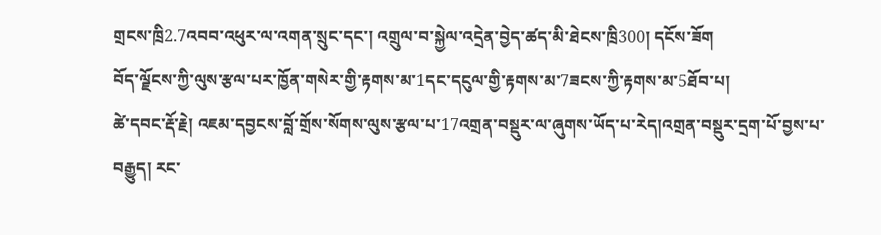གྲངས་ཁྲི2.7འབབ་འཕུར་ལ་འགན་སྲུང་དང་། འགྲུལ་བ་སྐྱེལ་འདྲེན་བྱེད་ཚད་མི་ཐེངས་ཁྲི300། དངོས་ཟོག
བོད་ལྗོངས་ཀྱི་ལུས་རྩལ་པར་ཁྱོན་གསེར་གྱི་རྟགས་མ་1དང་དངུལ་གྱི་རྟགས་མ་7ཟངས་ཀྱི་རྟགས་མ་5ཐོབ་པ།
ཚེ་དབང་རྡོ་རྗེ། འཇམ་དབྱངས་བློ་གྲོས་སོགས་ལུས་རྩལ་པ་17འགྲན་བསྡུར་ལ་ཞུགས་ཡོད་པ་རེད།འགྲན་བསྡུར་དྲག་པོ་བྱས་པ་བརྒྱུད། རང་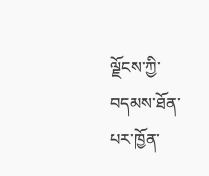ལྗོངས་ཀྱི་བདམས་ཐོན་པར་ཁྱོན་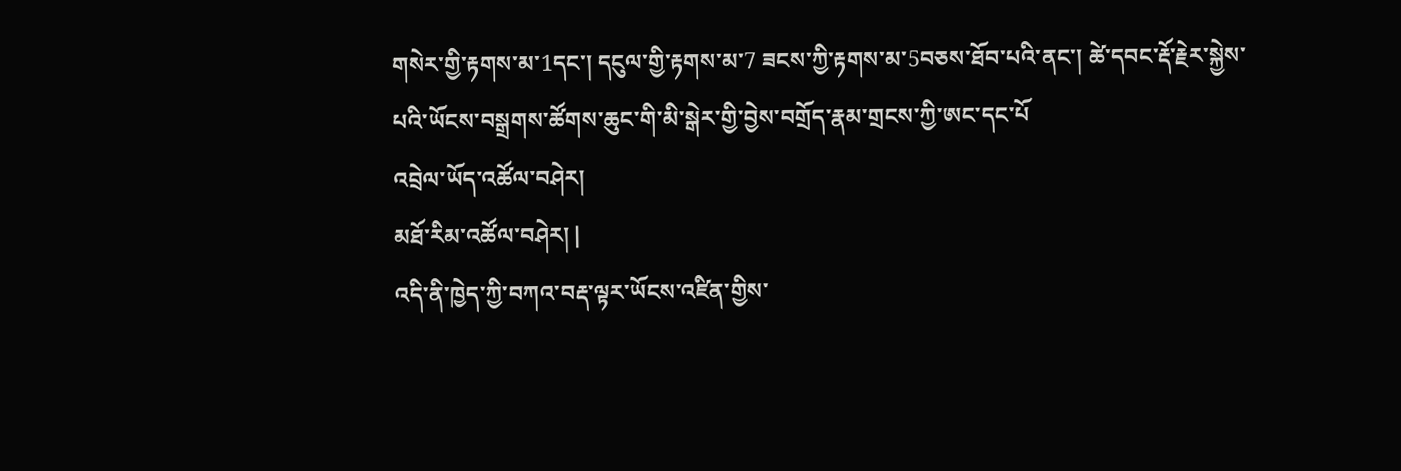གསེར་གྱི་རྟགས་མ་1དང་། དངུལ་གྱི་རྟགས་མ་7 ཟངས་ཀྱི་རྟགས་མ་5བཅས་ཐོབ་པའི་ནང་། ཚེ་དབང་རྡོ་རྗེར་སྐྱེས་པའི་ཡོངས་བསྒྲགས་ཚོགས་ཆུང་གི་མི་སྒེར་གྱི་བྱེས་བགྲོད་རྣམ་གྲངས་ཀྱི་ཨང་དང་པོ
འབྲེལ་ཡོད་འཚོལ་བཤེར།
མཐོ་རིམ་འཚོལ་བཤེར། |
འདི་ནི་ཁྱེད་ཀྱི་བཀའ་བརྡ་ལྟར་ཡོངས་འཛིན་གྱིས་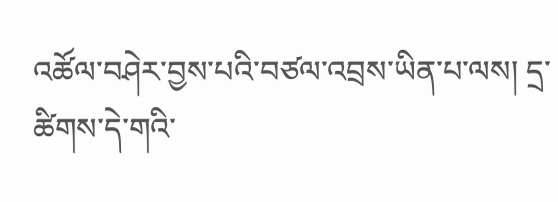འཚོལ་བཤེར་བྱས་པའི་བཙལ་འབྲས་ཡིན་པ་ལས། དྲ་ཚིགས་དེ་གའི་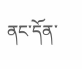ནང་དོན་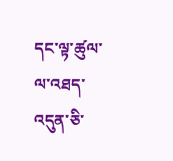དང་ལྟ་ཚུལ་ལ་འཐད་འདུན་ཅི་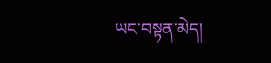ཡང་བསྟན་མེད།